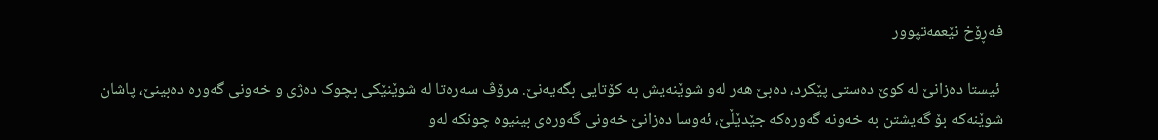فەڕۆخ نێعمەتپوور

 ئیستا دەزانێ لە کوێ دەستی پێکرد، دەبێ هەر لەو شوێنەیش بە کۆتایی بگەیەنێ. مرۆڤ سەرەتا لە شوێنێکی بچوک دەژی و خەونی گەورە دەبینێ، پاشان شوێنەکە بۆ گەیشتن بە خەونە گەورەکە جێدێڵێ، ئەوسا دەزانێ خەونی گەورەی بینیوە چونکە لەو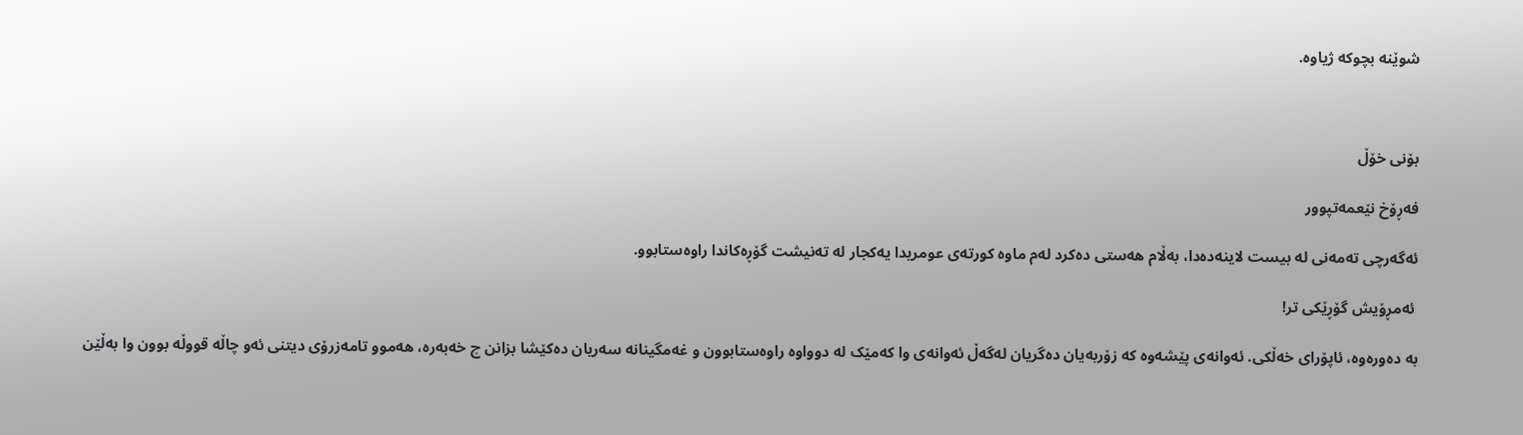شوێنە بچوکە ژیاوە.



بۆنی خۆڵ

فەڕۆخ نێعمەتپوور

ئەگەرچی تەمەنی لە بیست لاینەدەدا، بەڵام هەستی دەکرد لەم ماوە کورتەی عومریدا یەکجار لە تەنیشت گۆڕەکاندا راوەستابوو.

 ئەمڕۆیش گۆڕێکی تر!

بە دەورەوە، ئاپۆرای خەڵکی. ئەوانەی پێشەوە کە زۆربەیان دەگریان لەگەڵ ئەوانەی وا کەمێک لە دوواوە راوەستابوون و غەمگینانە سەریان دەکێشا بزانن چ خەبەرە، هەموو تامەزرۆی دیتنی ئەو چاڵە قووڵە بوون وا بەڵێن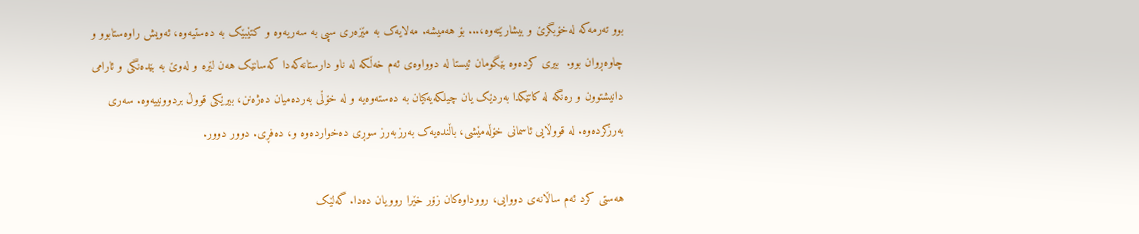بوو تەرمەکە لەخۆبگرێ و بیشارێتەوە،... بۆ هەمیشە. مەلایەک بە مێزەری سپی بە سەریەوە و کتێبێک بە دەستیەوە، ئەویش راوەستابوو و چاوەڕوان بوو.  بیری کردەوە بێگومان ئیستا لە دوواوەی ئەم خەڵکە لە ناو دارستانەکەدا کەسانێک هەن لێرە و لەوێ بە بێدەنگی و ئارامی دانیشتوون و رەنگە لە کاتێکدا بەردێک یان چیلکەیەکیان بە دەستەوەیە و لە خۆڵی بەردەمیان دەژەنن، بیرێکی قووڵ بردوونییەوە. سەری بەرزکردەوە. لە قووڵایی ئاسمانی خۆڵەمێشی، باڵندەیەک بەرزبەرز سوڕی دەخواردەوە و، دەفڕی. دوور دوور.

هەستی کرد ئەم ساڵانەی دووایی، رووداوەکان زۆر خێرا روویان دەدا. گەلێک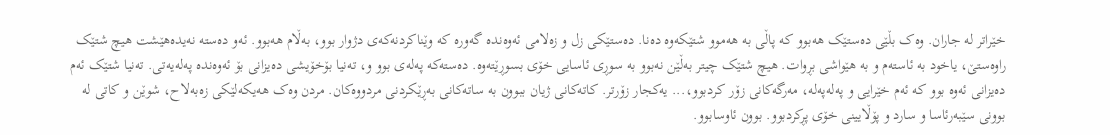خێراتر لە جاران. وەک بڵێی دەستێک هەبوو کە پاڵی بە هەموو شتێکەوە دەنا. دەستێکی زل و زەلامی ئەوەندە گەورە کە وێناکردنەکەی دژوار بوو، بەڵام هەبوو. ئەو دەستە نەیدەهێشت هیچ شتێک راوەستێ، یاخود بە ئاستەم و بە هێواشی بڕوات. هیچ شتێک چیتر بەڵێن نەبوو بە سوڕی ئاسایی خۆی بسوڕێتەوە. دەستەکە پەلەی بوو و، تەنیا بۆخۆیشی دەیزانی بۆ ئەوەندە پەلەیەتی. تەنیا شتێک ئەم دەیزانی ئەوە بوو کە ئەم خێرایی و پەلەپەلە، مەرگەکانی زۆر کردبوو،... یەکجار زۆرتر. کاتەکانی ژیان ببوون بە ساتەکانی بەڕێکردنی مردووەکان. مردن وەک هەیکەلێکی زەبەلاح، شوێن و کاتی لە بوونی سێبەرئاسا و سارد و پۆڵایینی خۆی پڕکردبوو. بوون ئاوسابوو.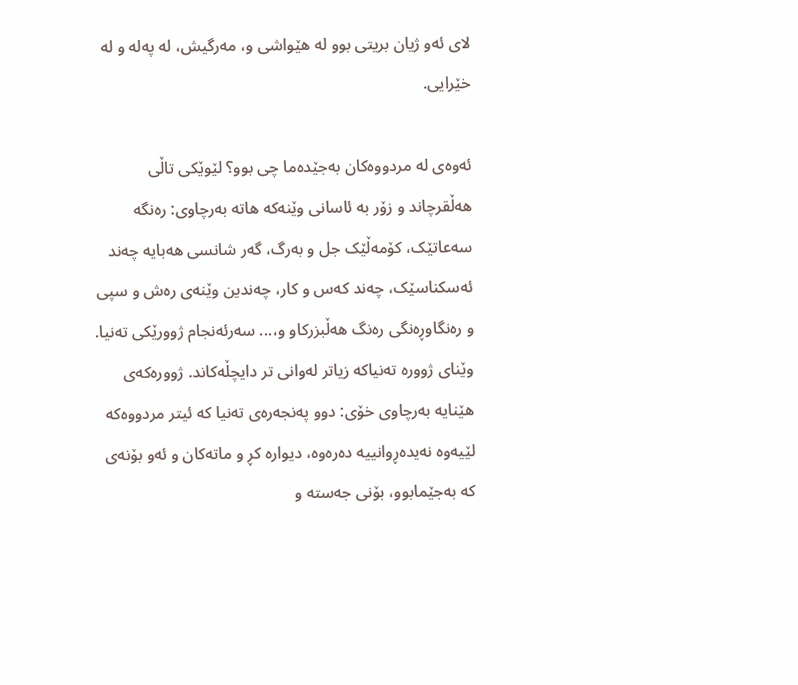لای ئەو ژیان بریتی بوو لە هێواشی و، مەرگیش، لە پەلە و لە خێرایی.

ئەوەی لە مردووەکان بەجێدەما چی بوو؟ لێوێکی تاڵی هەڵقرچاند و زۆر بە ئاسانی وێنەکە هاتە بەرچاوی: رەنگە سەعاتێک، کۆمەڵێک جل و بەرگ، گەر شانسی هەبایە چەند ئەسکناسێک، چەند کەس و کار، چەندین وێنەی رەش و سپی و رەنگاوڕەنگی رەنگ هەڵبزرکاو و،... سەرئەنجام ژوورێکی تەنیا. وێنای ژوورە تەنیاکە زیاتر لەوانی تر دایچڵەکاند. ژوورەکەی هێنایە بەرچاوی خۆی: دوو پەنجەرەی تەنیا کە ئیتر مردووەکە لێیەوە نەیدەڕوانییە دەرەوە، دیوارە کڕ و ماتەکان و ئەو بۆنەی کە بەجێمابوو، بۆنی جەستە و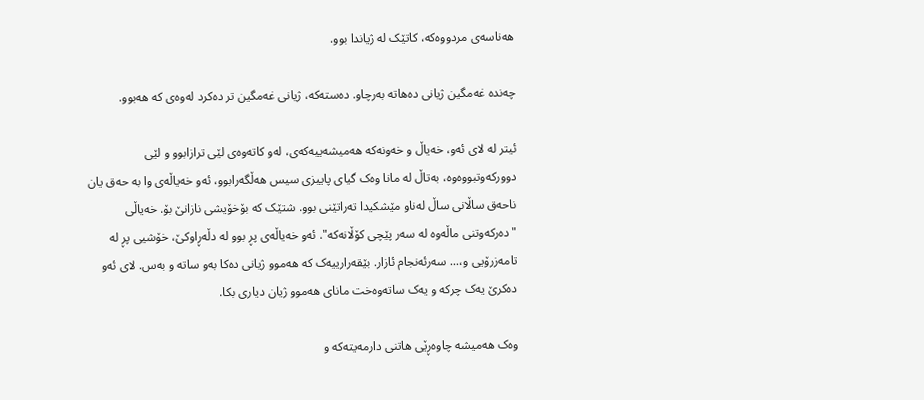هەناسەی مردووەکە، کاتێک لە ژیاندا بوو.

چەندە غەمگین ژیانی دەهاتە بەرچاو. دەستەکە، ژیانی غەمگین تر دەکرد لەوەی کە هەبوو.

ئیتر لە لای ئەو، خەیاڵ و خەونەکە هەمیشەییەکەی، لەو کاتەوەی لێی ترازابوو و لێی دوورکەوتبووەوە، بەتاڵ لە مانا وەک گیای پاییزی سیس هەڵگەرابوو، ئەو خەیاڵەی وا بە حەق یان ناحەق ساڵانی ساڵ لەناو مێشکیدا تەراتێنی بوو. شتێک کە بۆخۆیشی نازانێ بۆ. خەیاڵی "دەرکەوتنی ماڵەوە لە سەر پێچی کۆڵانەکە". ئەو خەیاڵەی پڕ بوو لە دڵەڕاوکێ، خۆشیی پڕ لە تامەزرۆیی و،... سەرئەنجام ئازار. بێقەرارییەک کە هەموو ژیانی دەکا بەو ساتە و بەس. لای ئەو دەکرێ یەک چرکە و یەک ساتەوەخت مانای هەموو ژیان دیاری بکا.

وەک هەمیشە چاوەڕێی هاتنی دارمەیتەکە و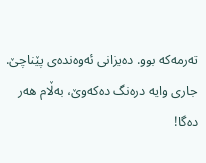تەرمەکە بوو. دەیزانی ئەوەندەی پێناچێ. جاری وایە درەنگ دەکەوێ، بەڵام هەر دەگا!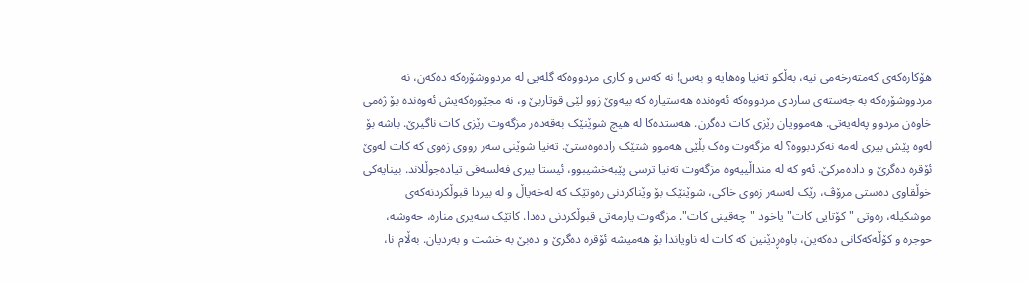هۆکارەکەی کەمتەرخەمی نیە، بەڵکو تەنیا وەهایە و بەس! نە کەس و کاری مردووەکە گلەیی لە مردووشۆرەکە دەکەن، نە مردووشۆرەکە بە جەستەی ساردی مردووەکە ئەوەندە هەستیارە کە بیەوێ زوو لێی قوتاربێ و، نە مجێورەکەیش ئەوەندە بۆ ژەمی خاوەن مردوو پەلەیەتی. هەموویان رێزی کات دەگرن. هەستدەکا لە هیچ شوێنێک بەقەدەر مزگەوت رێزی کات ناگیرێ. باشە بۆ لەوە پێش بیری لەمە نەکردبووە؟ لە مزگەوت وەک بڵێی هەموو شتێک رادەوەستێ. تەنیا شوێنی سەر رووی زەوی کە کات لەوێ ئۆقرە دەگرێ و دادەمرکێ. ئەو کە لە منداڵییەوە مزگەوت تەنیا ترسی پێبەخشیبوو، ئیستا بیری فەلسەفی تیادەجوڵلاند. بینایەکی خوڵقاوی دەستی مرۆڤ، رێک لەسەر زەوی خاکی، شوێنێک بۆ وێناکردنی رەوتێک کە لەخەیاڵ و لە بیردا قبوڵکردنەکەی موشکیلە، رەوتی "کۆتایی کات" یاخود "چەقینی کات". مزگەوت یارمەتی قبوڵکردنی دەدا. کاتێک سەیری منارە، حەوشە، حوجرە و کۆڵەکەکانی دەکەین، باوەڕدێنین کە کات لە ناویاندا بۆ هەمیشە ئۆقرە دەگرێ و دەبێ بە خشت و بەردیان. بەڵام نا،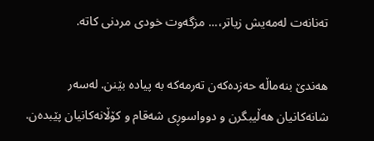تەنانەت لەمەیش زیاتر،... مزگەوت خودی مردنی کاتە.

هەندێ بنەماڵە حەزدەکەن تەرمەکە بە پیادە بێنن. لەسەر شانەکانیان هەڵیبگرن و دوواسوڕی شەقام و کۆڵانەکانیان پێبدەن.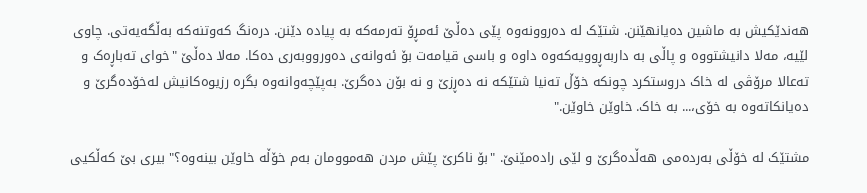هەندێکیش بە ماشین دەیانهێنن. شتێک لە دەروونەوە پێی دەڵێ ئەمڕۆ تەرمەکە بە پیادە دێنن. درەنگ کەوتنەکە بەڵگەیەتی. چاوی لێیە، مەلا دانیشتووە و پاڵی بە داربەڕوویەکەوە داوە و باسی قیامەت بۆ ئەوانەی دەورووبەری دەکا. مەلا دەڵێ "خوای تەباڕەک و تەعالا مرۆڤی لە خاک دروستکرد چونکە خۆڵ تەنیا شتێکە نە دەڕزێ و نە بۆن دەگرێ. بەپێچەوانەوە بگرە رزیوەکانیش لەخۆدەگرێ و دەیانکاتەوە بە خۆی،... بە خاک. خاوێن خاوێن."

مشتێک لە خۆڵی بەردەمی هەڵدەگرێ و لێی رادەمێنێ. "بۆ ناکرێ پێش مردن هەموومان بەم خۆڵە خاوێن بینەوە؟" بیری بێ کەڵکیی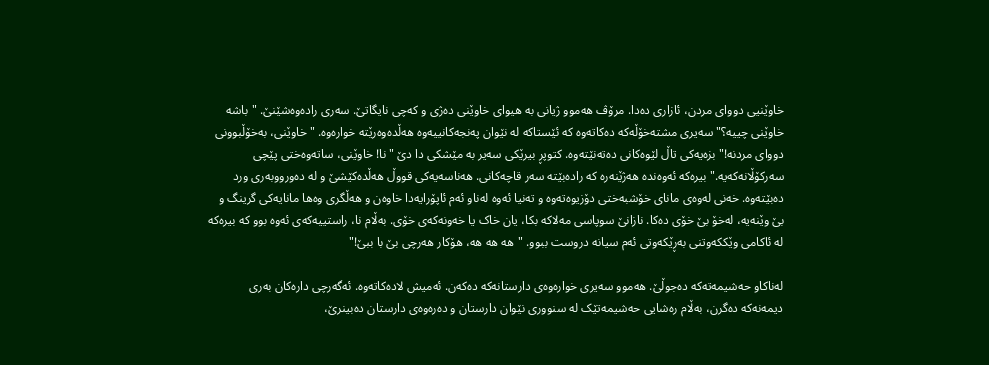خاوێنیی دووای مردن، ئازاری دەدا. مرۆڤ هەموو ژیانی بە هیوای خاوێنی دەژی و کەچی نایگاتێ. سەری رادەوەشێنێ. "باشە خاوێنی چییە؟" سەیری مشتەخۆڵەکە دەکاتەوە کە ئێستاکە لە نێوان پەنجەکانییەوە هەڵدەوەرێتە خوارەوە. "خاوێنی، بەخۆڵبوونی دووای مردنە!" بزەیەکی تاڵ لێوەکانی دەتەنێتەوە. کتوپڕ بیرێکی سەیر بە مێشکی دا دێ "نا! خاوێنی، ساتەوەختی پێچی سەرکۆڵانەکەیە." بیرەکە ئەوەندە هەژێنەرە کە رادەبێتە سەر قاچەکانی. هەناسەیەکی قووڵ هەڵدەکێشێ و لە دەورووبەری ورد دەبێتەوە. خەنی لەوەی مانای خۆشبەختی دۆزیوەتەوە و تەنیا ئەوە لەناو ئەم ئاپۆرایەدا خاوەن و هەڵگری وەها مانایەکی گرینگ و بێ وێنەیە، لەخۆ بێ خۆی دەکا. نازانێ سوپاسی مەلاکە بکا، یان خاک یا خەونەکەی خۆی. بەڵام نا، راستییەکەی ئەوە بوو کە بیرەکە لە ئاکامی وێککەوتنی بەڕێکەوتی ئەم سیانە دروست ببوو. "هە هە هە، هۆکار هەرچی بێ با ببێ!"

لەناکاو حەشیمەتەکە دەجوڵێ. هەموو سەیری خوارەوەی دارستانەکە دەکەن. ئەمیش لادەکاتەوە. ئەگەرچی دارەکان بەری دیمەنەکە دەگرن، بەڵام رەشایی حەشیمەتێک لە سنووری نێوان دارستان و دەرەوەی دارستان دەبینرێ،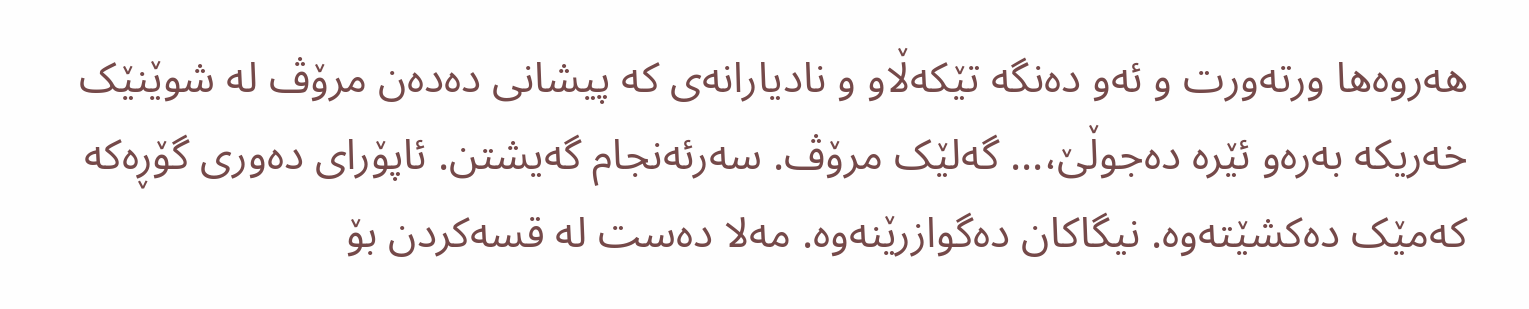هەروەها ورتەورت و ئەو دەنگە تێکەڵاو و نادیارانەی کە پیشانی دەدەن مرۆڤ لە شوێنێک خەریکە بەرەو ئێرە دەجوڵێ،... گەلێک مرۆڤ. سەرئەنجام گەیشتن. ئاپۆرای دەوری گۆڕەکە کەمێک دەکشێتەوە. نیگاکان دەگوازرێنەوە. مەلا دەست لە قسەکردن بۆ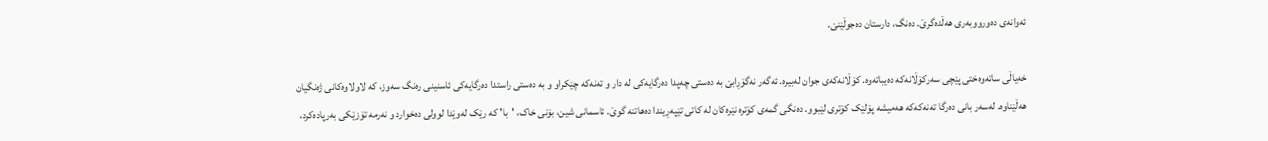ئەوانەی دەورووبەری هەڵدەگرێ. دەنگ، دارستان دەجوڵێنێ.

خەیاڵی ساتەوەختی پێچی سەرکۆڵانەکە دەیباتەوە. کۆڵانەکەی جوان لەبیرە. ئەگەر نەگۆڕابێ بە دەستی چەپدا دەرگایەکی لە دار و تەنەکە چێکراو و بە دەستی راستدا دەرگایەکی ئاسنینی رەنگ سەوز، کە لاولاوەکانی ژەنگیان هەڵێناوە. لەسەر بانی دەرگا تەنەکەکە هەمیشە پۆلێک کۆتری لێبوو. دەنگی گمەی کۆترە نێرەکان لە کاتی تێپەڕیندا دەهاتنە گوێ. ئاسمانی شین، بۆنی خاک، 'با' کە رێک لەوێدا لوولی دەخوارد و نەرمە تۆزێکی بەرپادەکرد،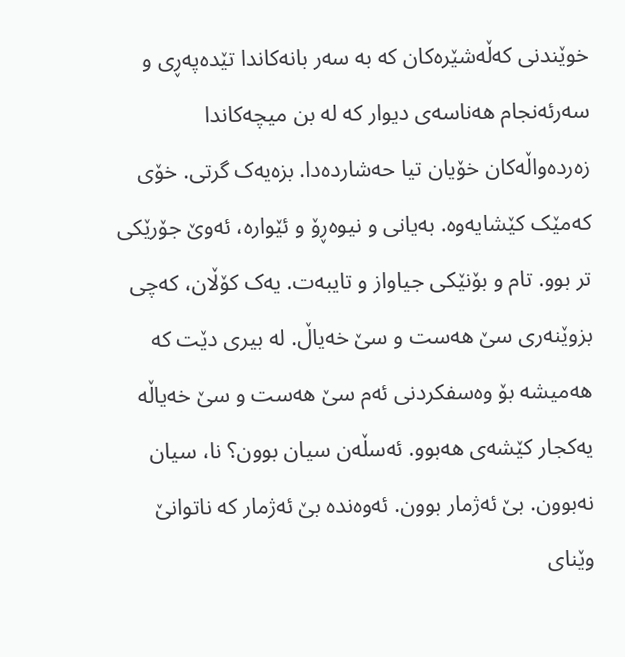خوێندنی کەڵەشێرەکان کە بە سەر بانەکاندا تێدەپەڕی و سەرئەنجام هەناسەی دیوار کە لە بن میچەکاندا زەردەواڵەکان خۆیان تیا حەشاردەدا. بزەیەک گرتی. خۆی کەمێک کێشایەوە. بەیانی و نیوەڕۆ و ئێوارە، ئەوێ جۆرێکی تر بوو. تام و بۆنێكی جیاواز و تایبەت. یەک کۆڵان، کەچی بزوێنەری سێ هەست و سێ خەیاڵ. لە بیری دێت کە هەمیشە بۆ وەسفکردنی ئەم سێ هەست و سێ خەیاڵە یەکجار کێشەی هەبوو. ئەسڵەن سیان بوون؟ نا، سیان نەبوون. بێ ئەژمار بوون. ئەوەندە بێ ئەژمار کە ناتوانێ وێنای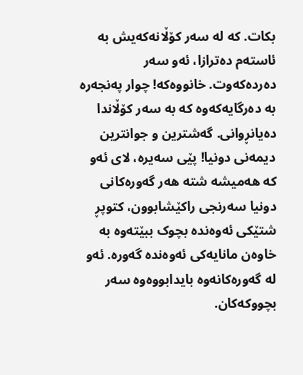بکات. کە لە سەر کۆڵانەکەیش بە ئاستەم دەترازا، ئەو سەر دەردەکەوت. خانووەکە! چوار پەنجەرە بە دەرگایەکەوە کە بە سەر کۆڵاندا دەیانڕوانی. گەشترین و جوانترین دیمەنی دونیا! پێی سەیرە، لای ئەو کە هەمیشە شتە هەر گەورەکانی دونیا سەرنجی راکێشابوون، کتوپڕ شتێکی ئەوەندە بچوک ببێتەوە بە خاوەن مانایەکی ئەوەندە گەورە. ئەو لە گەورەکانەوە بایدابووەوە سەر بچووکەکان.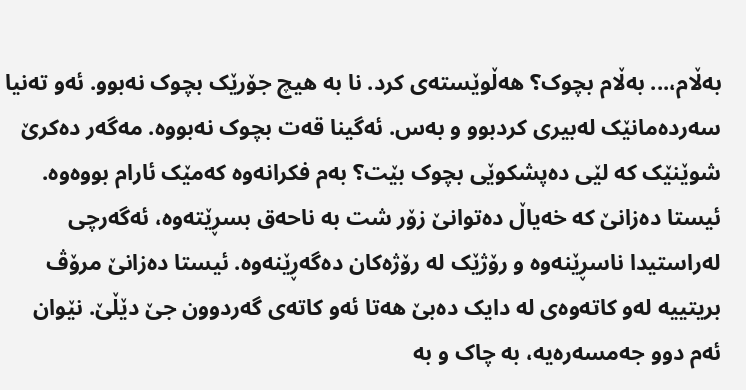بەڵام،... بەڵام بچوک؟ هەڵوێستەی کرد. نا بە هیچ جۆرێک بچوک نەبوو. ئەو تەنیا سەردەمانێک لەبیری کردبوو و بەس. ئەگینا قەت بچوک نەبووە. مەگەر دەکرێ شوێنێک کە لێی دەپشکوێی بچوک بێت؟ بەم فکرانەوە کەمێک ئارام بووەوە. ئیستا دەزانێ کە خەیاڵ دەتوانێ زۆر شت بە ناحەق بسڕێتەوە، ئەگەرچی لەراستیدا ناسڕێنەوە و رۆژێک لە رۆژەکان دەگەڕێنەوە. ئیستا دەزانێ مرۆڤ بریتییە لەو کاتەوەی لە دایک دەبێ هەتا ئەو کاتەی گەردوون جێ دێڵێ. نێوان ئەم دوو جەمسەرەیە، بە چاک و بە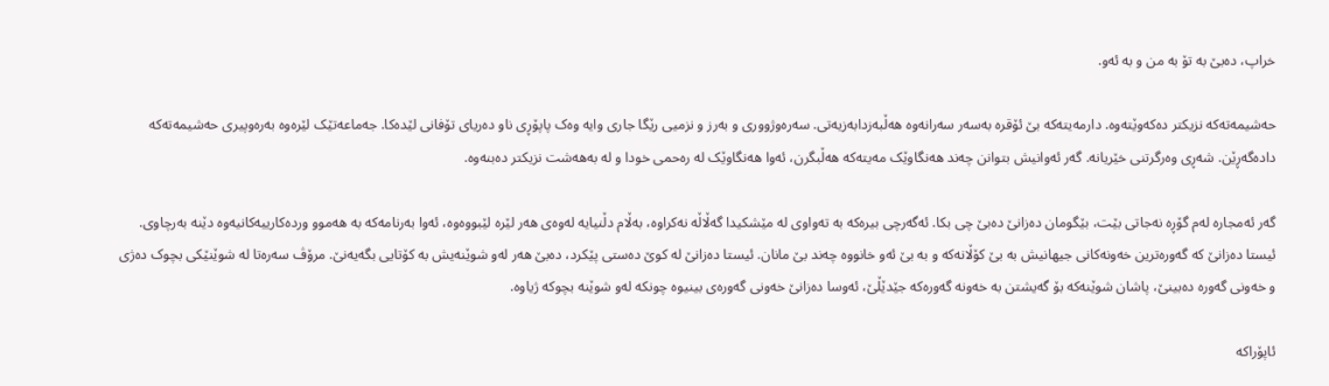خراپ، دەبێ بە تۆ بە من و بە ئەو.

حەشیمەتەکە نزیکتر دەکەوێتەوە. دارمەیتەکە بێ ئۆقرە بەسەر سەرانەوە هەڵبەزدابەزیەتی. سەرەوژووری و بەرز و نزمیی رێگا جاری وایە وەک پاپۆڕی ناو دەریای تۆفانی لێدەکا. جەماعەتێک لێرەوە بەرەوپیری حەشیمەتەکە دادەگەڕێن. شەڕی وەرگرتنی خێریانە. گەر ئەوانیش بتوانن چەند هەنگاوێک مەیتەکە هەڵبگرن، ئەوا هەنگاوێک لە رەحمی خودا و لە بەهەشت نزیکتر دەبنەوە.

گەر ئەمجارە لەم گۆڕە نەجاتی بێت، بێگومان دەزانێ دەبێ چی بکا. ئەگەرچی بیرەکە بە تەواوی لە مێشکیدا گەڵاڵە نەکراوە، بەڵام دڵنیایە لەوەی هەر لێرە لێبووەوە، ئەوا بەرنامەکە بە هەموو وردەکارییەکانیەوە دێنە بەرچاوی. ئیستا دەزانێ کە گەورەترین خەونەکانی جیهانیش بە بێ کۆڵانەکە و بە بێ ئەو خانووە چەند بێ مانان. ئیستا دەزانێ لە کوێ دەستی پێکرد، دەبێ هەر لەو شوێنەیش بە کۆتایی بگەیەنێ. مرۆڤ سەرەتا لە شوێنێکی بچوک دەژی و خەونی گەورە دەبینێ، پاشان شوێنەکە بۆ گەیشتن بە خەونە گەورەکە جێدێڵێ، ئەوسا دەزانێ خەونی گەورەی بینیوە چونکە لەو شوێنە بچوکە ژیاوە.

ئاپۆراکە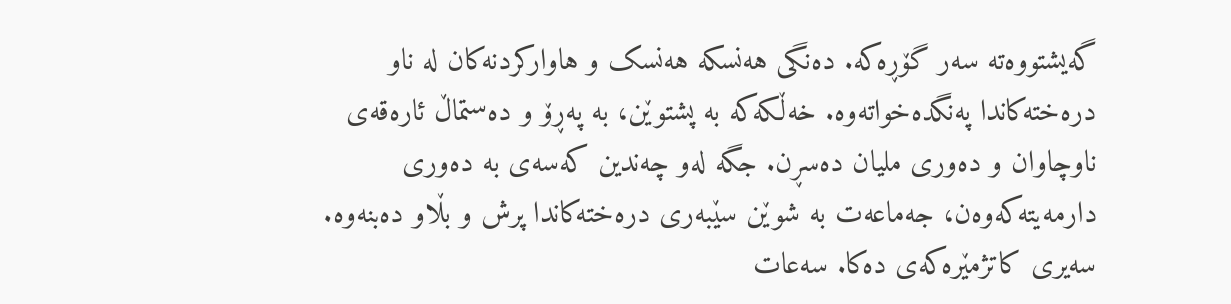گەیشتووەتە سەر گۆڕەکە. دەنگی هەنسکە هەنسک و هاوارکردنەکان لە ناو درەختەکاندا پەنگدەخواتەوە. خەڵکەکە بە پشتوێن، بە پەڕۆ و دەستماڵ ئارەقەی ناوچاوان و دەوری ملیان دەسڕن. جگە لەو چەندین کەسەی بە دەوری دارمەیتەکەوەن، جەماعەت بە شوێن سێبەری درەختەکاندا پرش و بڵاو دەبنەوە. سەیری کاتژمێرەکەی دەکا. سەعات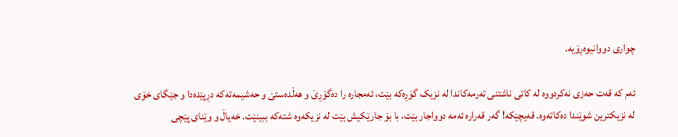چواری دووانیوەڕۆیە.

ئەم کە قەت حەزی نەکردووە لە کاتی ناشتنی تەرمەکاندا لە نزیک گۆڕەکە بێت، ئەمجارە را دەگۆڕێ و هەڵدەستێ و حەشیمەتەکە دڕپێدەدا و جێگای خۆی لە نزیکترین شوێندا دەکاتەوە. قەیچێکە! گەر قەرارە ئەمە دوواجار بێت، با بۆ جارێکیش بێت لە نزیکەوە شتەکە ببینێت. خەیاڵ و وێنای پێچی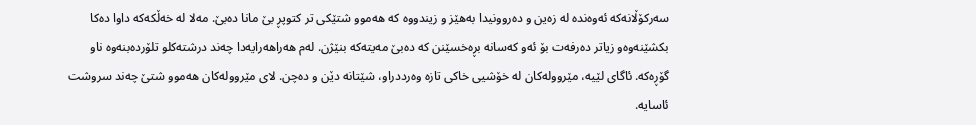سەرکۆڵانەکە ئەوەندە لە زەین و دەروونیدا بەهێز و زیندووە کە هەموو شتێکی تر کتوپڕ بێ مانا دەبێ. مەلا لە خەڵکەکە داوا دەکا بکشێنەوەو زیاتر دەرفەت بۆ ئەو کەسانە بڕەخسێنن کە دەبێ مەیتەکە بنێژن. لەم هەراهەرایەدا چەند درشتەکلو تلۆردەبنەوە ناو گۆڕەکە. ئاگای لێیە، مێروولەکان لە خۆشیی خاکی تازە وەرددراو، شێتانە دێن و دەچن. لای مێروولەکان هەموو شتێ چەند سروشت ئاسایە.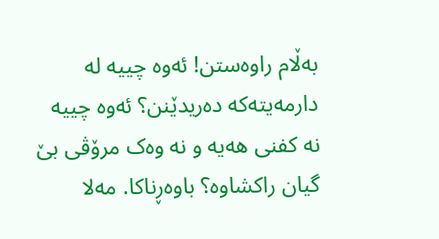بەڵام راوەستن! ئەوە چییە لە دارمەیتەکە دەریدێنن؟ ئەوە چییە نە کفنی هەیە و نە وەک مرۆڤی بێ گیان راکشاوە؟ باوەڕناکا. مەلا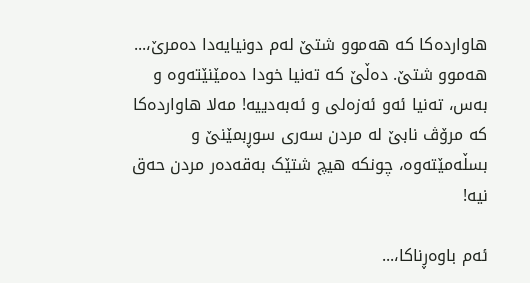هاواردەکا کە هەموو شتێ لەم دونیایەدا دەمرێ،... هەموو شتێ. دەڵێ کە تەنیا خودا دەمێنێتەوە و بەس، تەنیا ئەو ئەزەلی و ئەبەدییە! مەلا هاواردەکا کە مرۆڤ نابێ لە مردن سەری سوڕبمێنێ و بسڵەمێتەوە، چونکە هیچ شتێک بەقەدەر مردن حەق نیە!

ئەم باوەڕناکا،...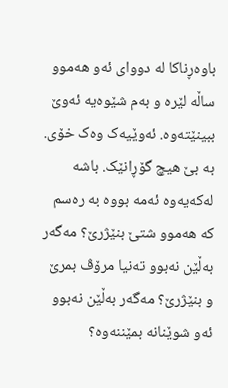باوەڕناکا لە دووای ئەو هەموو ساڵە لێرە و بەم شێوەیە ئەوێ ببینێتەوە. ئەوێیەک وەک خۆی. بە بێ هیچ گۆڕانێک. باشە لەکەیەوە ئەمە بووە بە رەسم کە هەموو شتێ بنێژرێ؟ مەگەر بەڵێن نەبوو تەنیا مرۆڤ بمرێ و بنێژرێ؟ مەگەر بەڵێن نەبوو ئەو شوێنانە بمێننەوە؟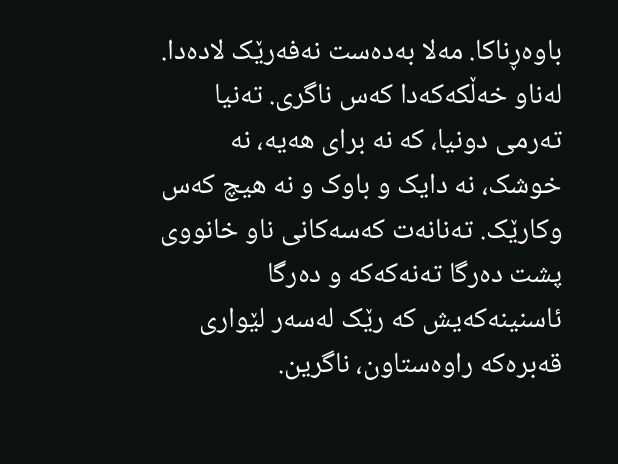باوەڕناکا. مەلا بەدەست نەفەرێک لادەدا. لەناو خەڵکەکەدا کەس ناگری. تەنیا تەرمی دونیا، کە نە برای هەیە، نە خوشک، نە دایک و باوک و نە هیچ کەس وکارێک. تەنانەت کەسەکانی ناو خانووی پشت دەرگا تەنەکەکە و دەرگا ئاسنینەکەیش کە رێک لەسەر لێواری قەبرەکە راوەستاون، ناگرین.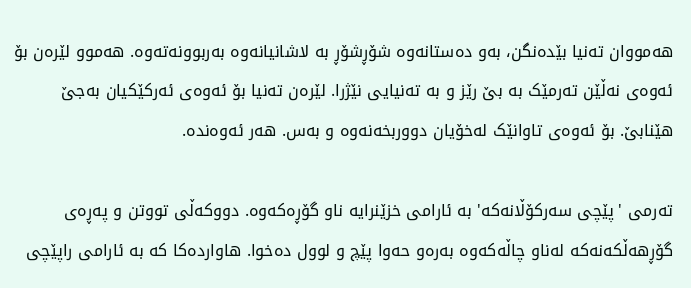هەمووان تەنیا بێدەنگن، بەو دەستانەوە شۆڕشۆڕ بە لاشانیانەوە بەربوونەتەوە. هەموو لێرەن بۆ ئەوەی نەڵێن تەرمێک بە بێ رێز و بە تەنیایی نێژرا. لێرەن تەنیا بۆ ئەوەی ئەرکێکیان بەجێ هێنابێ. بۆ ئەوەی تاوانێک لەخۆیان دووربخەنەوە و بەس. هەر ئەوەندە.

تەرمی 'پێچی سەرکۆڵانەکە' بە ئارامی خزێنرایە ناو گۆڕەکەوە. دووکەڵی تووتن و پەڕەی گۆڕهەڵکەنەکە لەناو چاڵەکەوە بەرەو حەوا پێچ و لوول دەخوا. هاواردەکا کە بە ئارامی راپێچی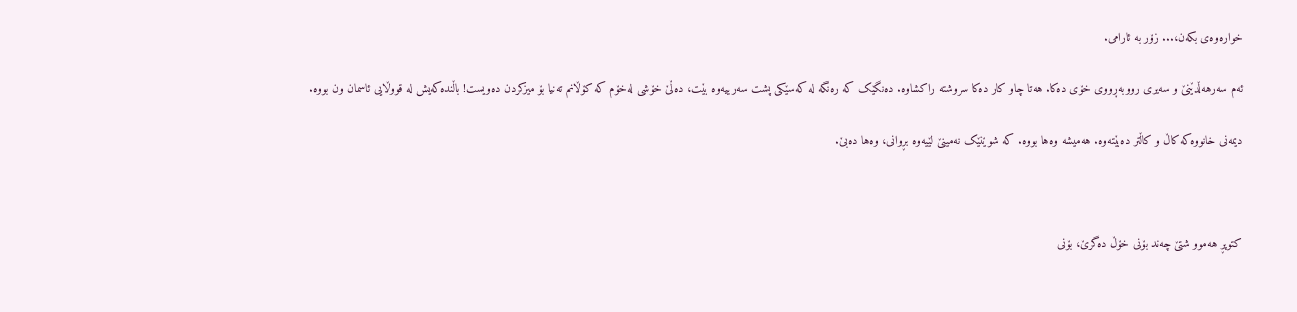خوارەوەی بکەن،... زۆر بە ئارامی.

ئەم سەرهەڵدێنێ و سەیری رووبەڕووی خۆی دەکا. هەتا چاو کار دەکا سروشتە راکشاوە. دەنگێک کە رەنگە لە کەسێکی پشت سەرییەوە بێت، دەڵێ خۆشی لەخۆم کە کۆڵانم تەنیا بۆ میزکردن دەویست! باڵندەکەیش لە قووڵایی ئاسمان ون بووە.

دیمەنی خانووەکە کاڵ و کاڵتر دەبێتەوە. هەمیشە وەها بووە. کە شوێنێک نەمینێ لێیەوە بڕوانی، وەها دەبێ.



کتوپڕ هەموو شتێ چەند بۆنی خۆڵ دەگرێ، بۆنی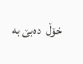خۆڵ  دەبێ بە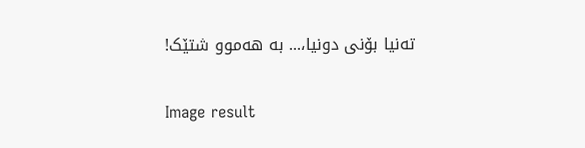تەنیا بۆنی دونیا،... بە هەموو شتێک!

Image result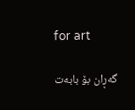for art

گەڕان بۆ بابەت